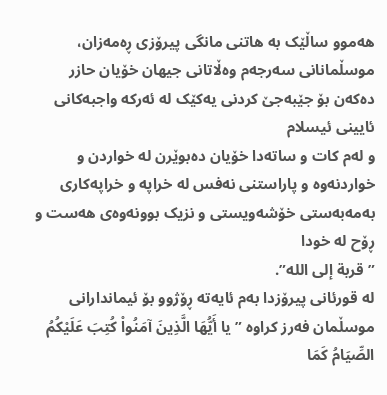ھەموو ساڵێک بە ھاتنی مانگی پیرۆزی ڕەمەزان، موسڵمانانی سەرجەم وەڵاتانی جیھان خۆیان حازر دەکەن بۆ جێبەجێ کردنی یەکێک لە ئەرکە واجبەکانی ئایینی ئیسلام
و لەم کات و ساتەدا خۆیان دەبوێرن لە خواردن و خواردنەوە و پاراستنی نەفس لە خراپە و خراپەکاری بەمەبەستی خۆشەویستی و نزیک بوونەوەی ھەست و ڕۆح لە خودا
” قربة إلی الله”.
لە قورئانی پیرۆزدا بەم ئایەتە ڕۆژوو بۆ ئیماندارانی موسڵمان فەرز کراوە ” یا أَيُّهَا الَّذِينَ آمَنُواْ كُتِبَ عَلَيْكُمُ الصِّيَامُ كَمَا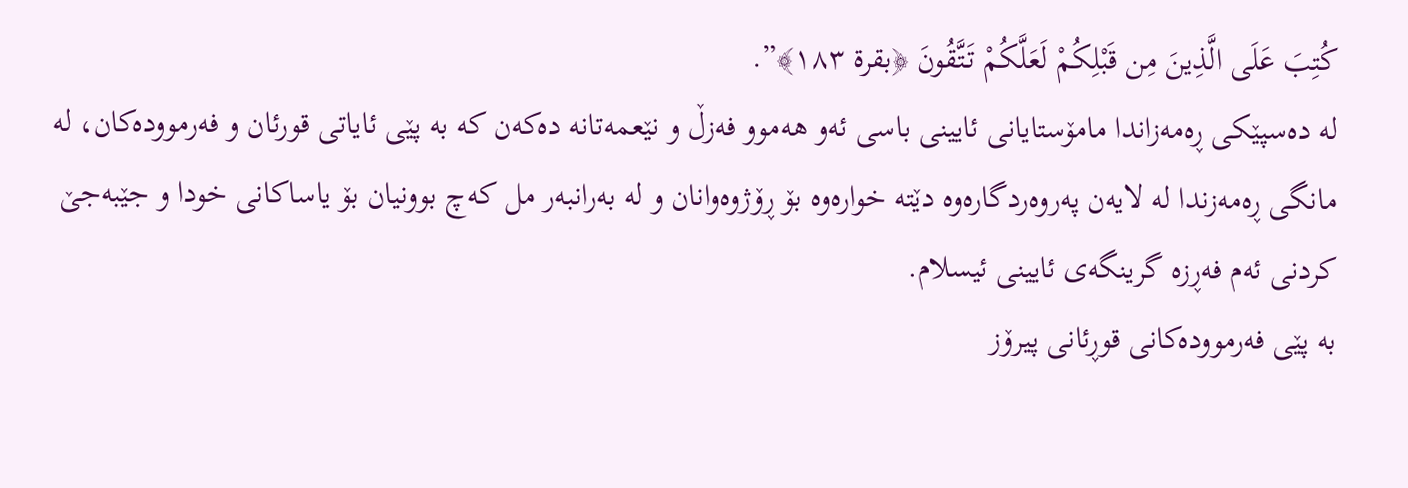كُتِبَ عَلَى الَّذِينَ مِن قَبْلِكُمْ لَعَلَّكُمْ تَتَّقُونَ ﴿بقرة ۱۸۳﴾”.
لە دەسپێکی ڕەمەزاندا مامۆستایانی ئایینی باسی ئەو ھەموو فەزڵ و نێعمەتانە دەکەن کە بە پێی ئایاتی قورئان و فەرموودەکان، لە مانگی ڕەمەزندا لە لایەن پەروەردگارەوە دێتە خوارەوە بۆ ڕۆژوەوانان و لە بەرانبەر مل کەچ بوونیان بۆ یاساکانی خودا و جێبەجێ کردنی ئەم فەڕزە گرینگەی ئایینی ئیسلام.
بە پێی فەرموودەکانی قوڕئانی پیرۆز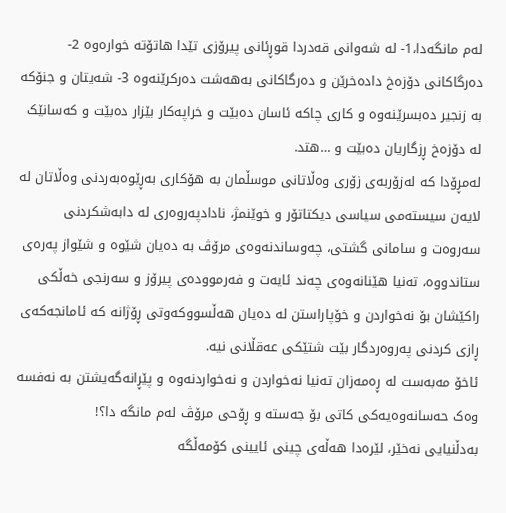لەم مانگەدا،1- لە شەوانی قەدردا قوڕئانی پیرۆزی تێدا ھاتۆتە خوارەوە 2- دەرگاکانی دۆزەخ دادەخرێن و دەرگاکانی بەھەشت دەرکرێنەوە 3- شەیتان و جنۆکە بە زنجیر دەبسرێنەوە و کاری چاکە ئاسان دەبێت و خراپەکار بێزار دەبێت و کەسانێک لە دۆزەخ ڕزگاریان دەبێت و …ھتد.
لەمڕۆدا کە لەزۆربەی زۆری وەڵاتانی موسڵمان بە ھۆکاری بەڕێوەبەردنی وەڵاتان لە لایەن سیستەمی سیاسی دیکتاتۆر و خوێنمژ، نادادپەروەری لە دابەشکردنی سەروەت و سامانی گشتی، چەوساندنەوەی مرۆڤ بە دەیان شێوە و شێواز پەرەی ستاندووە، تەنیا ھێنانەوەی چەند ئایەت و فەرموودەی پیرۆز و سەرنجی خەڵکی راکێشان بۆ نەخواردن و خۆپاراستن لە دەیان ھەڵسووکەوتی ڕۆژانە کە ئامانجەکەی ڕازی کردنی پەروەردگار بێت شتێکی عەقڵانی نیە.
ئاخۆ مەبەست لە ڕەمەزان تەنیا نەخواردن و نەخواردنەوە و پێڕانەگەیشتن بە نەفسە وەک حەسانەوەیەکی کاتی بۆ جەستە و ڕۆحی مرۆڤ لەم مانگە دا؟!
بەدڵنیایی نەخێر، لێرەدا ھەڵەی چینی ئایینی کۆمەڵگە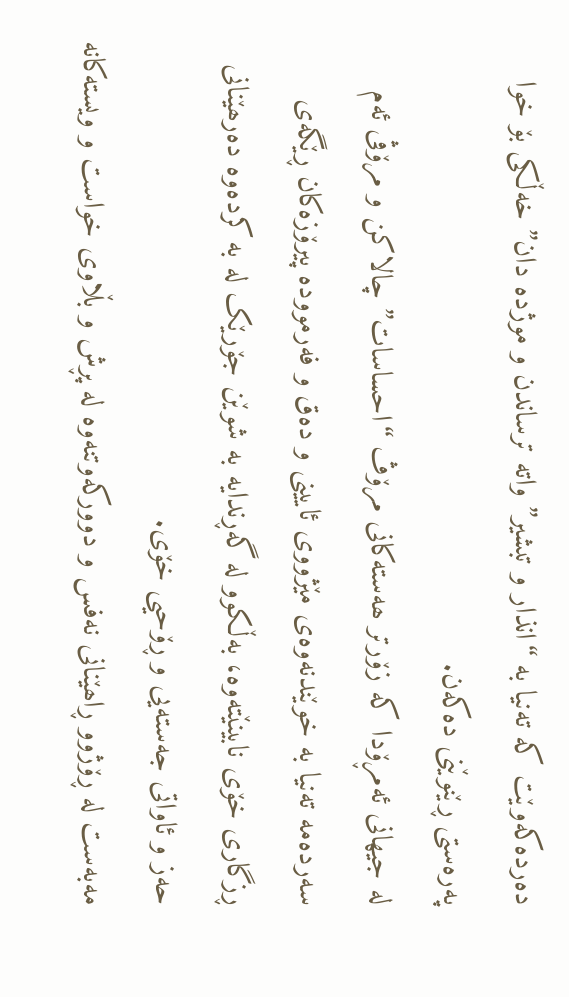دەردەکەوێت کە تەنیا بە “انذار و تبشیر” واتە ترساندن و موژدە دان” خەڵکی بۆ خوا پەرەستی ڕێنوێنی دەکەن.
لە جیھانی ئەمڕۆدا کە زۆرتر ھەستەکانی مرۆڤ “احساسات” چالاکن و مرۆڤی ئەم سەردەمە تەنیا بە خوێندنەوەی مێژووی ئایینی و دەق و فەرموودە پیرۆزەکان ڕێگەی ڕزگاری خۆی نابینێتەوە، بەڵکوو لە گەڕندایە بە شوێن جۆرێک لە بە کردەوە دەرھێنانی حەز و ئاواتی جەستەیی و ڕۆحیی خۆی.
مەبەست لە ڕۆژوو ڕاھێنانی نەفس و دوورکەوتنەوە لە پڕش و بڵاوی خواست و ویستەکانە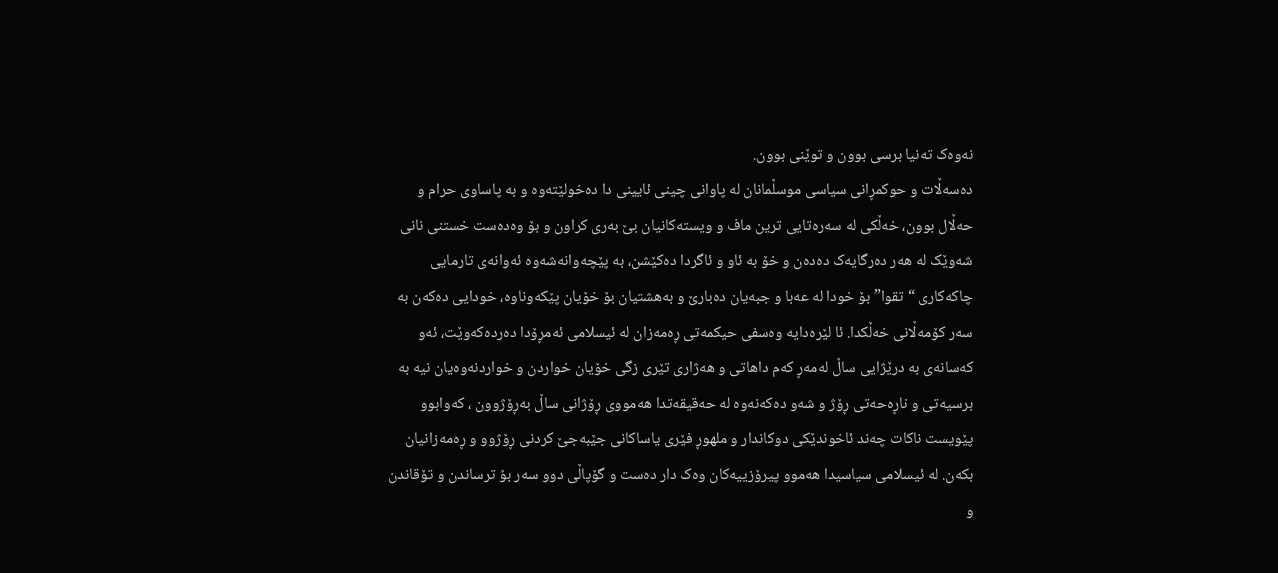نەوەک تەنیا برسی بوون و توێنی بوون.
دەسەڵات و حوکمڕانی سیاسی موسڵمانان لە پاوانی چینی ئایینی دا دەخولێتەوە و بە پاساوی حرام و حەڵال بوون، خەڵکی لە سەرەتایی ترین ماف و ویستەکانیان بێ بەری کراون و بۆ وەدەست خستنی نانی شەوێک لە ھەر دەرگایەک دەدەن و خۆ بە ئاو و ئاگردا دەکێشن، بە پێچەوانەشەوە ئەوانەی تارمایی چاکەکاری “تقوا” بۆ خودا لە عەبا و جبەیان دەبارێ و بەھشتیان بۆ خۆیان پێکەوناوە، خودایی دەکەن بە سەر کۆمەڵانی خەڵکدا. ئا لێرەدایە وەسفی حیکمەتی ڕەمەزان لە ئیسلامی ئەمڕۆدا دەردەکەوێت، ئەو کەسانەی بە درێژایی ساڵ لەمەڕ کەم داھاتی و ھەژاری تێری زگی خۆیان خواردن و خواردنەوەیان نیە بە برسیەتی و ناڕەحەتی ڕۆژ و شەو دەکەنەوە لە حەقیقەتدا ھەمووی ڕۆژانی ساڵ بەڕۆژوون ، کەوابوو پێویست ناکات چەند ئاخوندێکی دوکاندار و ملھوڕ فێری یاساکانی جێبەجێ کردنی ڕۆژوو و ڕەمەزانیان بکەن. لە ئیسلامی سیاسیدا ھەموو پیرۆزییەکان وەک دار دەست و گۆپاڵی دوو سەر بۆ ترساندن و تۆقاندن و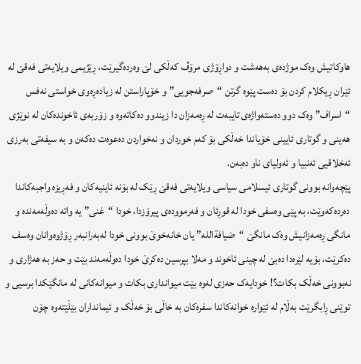ھاوکاتیش وەک موژدەی بەھەشت و دواڕۆژی مرۆڤ کەڵکی لێ وەردەگیرێت، ڕێژیمی ویلایەتی فەقێ لە ئێران ڕیکلام کردن بۆ دەست پێوە گرتن “صرفەجویی” و خۆپاراستن لە زیادەڕەوی خواستی نەفس “اسراف” وەک دوو دەستەواژەی تایبەت لە ڕەمەزان دا زیندوو دەکاتەوە و زۆربەی ئاخوندەکان لە نوێژی ھەینی و گوتاری ئایینی خۆیاندا خەڵکی بۆ کەم خوردان و نەخواردن دەعوەت دەکەن و بە سیفەتی بەرزی ئەخلاقیی ئەنبیا و ئەولیای ناو دەبەن.
پێچەوانە بوونی گوتاری ئیسلامی سیاسی ویلایەتی فەقێ ڕێک لە بۆنە ئاینیەکان و فەڕیزە واجبەکاندا دەردەکەوێت، بە پێی وەسفی خودا لە قوڕئان و فەرموودەی پیرۆزدا، خودا “غنی” یە واتە دەوڵەمەندە و مانگی ڕەمەزانیش وەک مانگێ “ضیافةاللە” یان خانەخوێ بوونی خودا لەبەرانبەر ڕۆژوەوانان وەسف دەکرێت، بۆیە لێرەدا دەبێ لە چینی ئاخوند و مەلا بپرسین دەکرێ خودا دەوڵەمەند بێت و حەز بە ھەژاری و نەبوونی خەڵک بکات؟! خودایەک حەزی لەوە بێت میوانداری بکات و میوانەکانی لە مانگێکدا برسیی و توێنی ڕابگرێت بەڵام لە ئێوارە خوانەکاندا سفرەکان بە خاڵی بۆ خەڵک و ئیمانداران بێڵێتەوە چۆن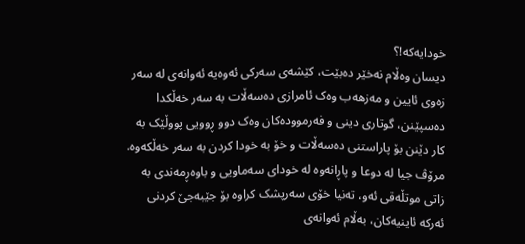خودایەکە!؟
دیسان وەڵام نەخێر دەبێت، کێشەی سەرکی ئەوەیە ئەوانەی لە سەر زەوی ئایین و مەزھەب وەک ئامرازی دەسەڵات بە سەر خەڵکدا دەسپێنن، گوتاری دینی و فەرموودەکان وەک دوو ڕوویی پووڵێک بە کار دێنن بۆ پاراستنی دەسەڵات و خۆ بە خودا کردن بە سەر خەڵکەوە.
مرۆڤ جیا لە دوعا و پاڕانەوە لە خودای سەماویی و باوەڕمەندی بە زاتی موتڵەقی ئەو، تەنیا خۆی سەرپشک کراوە بۆ جێبەجێ کردنی ئەرکە ئاینیەکان، بەڵام ئەوانەی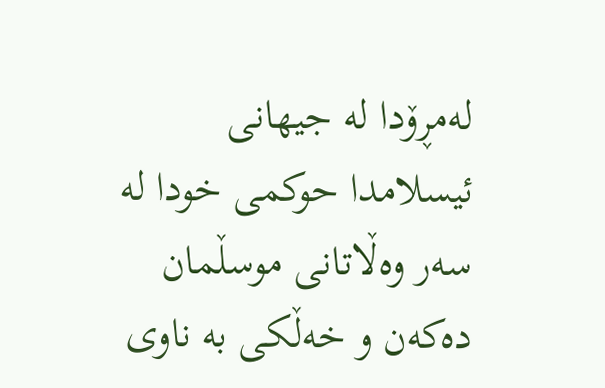لەمڕۆدا لە جیھانی ئیسلامدا حوکمی خودا لە سەر وەڵاتانی موسڵمان دەکەن و خەڵکی بە ناوی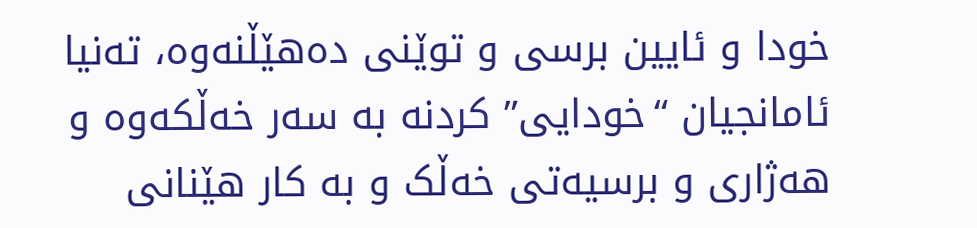خودا و ئایین برسی و توێنی دەھێڵنەوە، تەنیا ئامانجیان “خودایی” کردنە بە سەر خەڵکەوە و ھەژاری و برسیەتی خەڵک و بە کار ھێنانی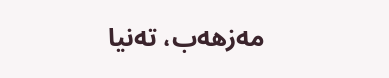مەزھەب، تەنیا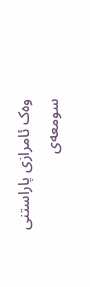وەک ئامرازی پاراستنی سومعەی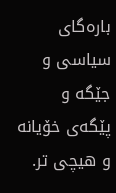بارەگای سیاسی و جێگە و پێگەی خۆیانە و ھیچی تر.